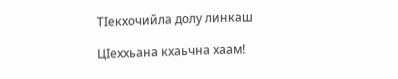ТIекхочийла долу линкаш

ЦIеххьана кхаьчна хаам!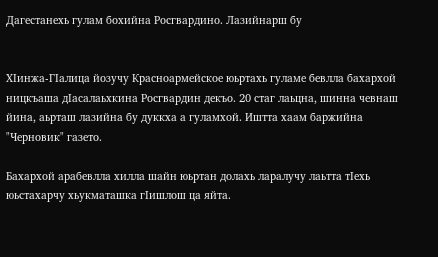Дагестанехь гулам бохийна Росгвардино. Лазийнарш бу


ХIинжа-ГIалица йозучу Красноармейское юьртахь гуламе бевлла бахархой ницкъаша дIасалаьхкина Росгвардин декъо. 20 стаг лаьцна, шинна чевнаш йина, аьрташ лазийна бу дуккха а гуламхой. Иштта хаам баржийна "Черновик" газето.

Бахархой арабевлла хилла шайн юьртан долахь ларалучу лаьтта тIехь юьстахарчу хьукматашка гIишлош ца яйта.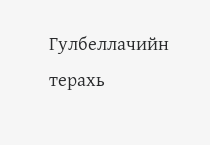Гулбеллачийн терахь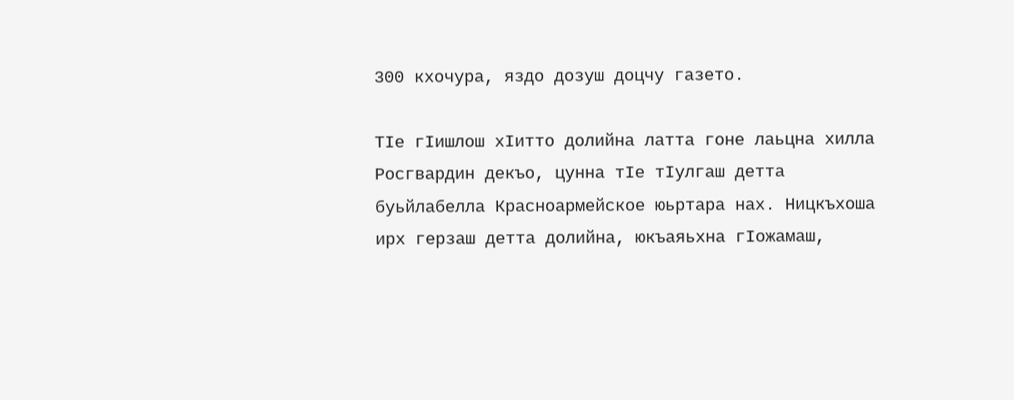300 кхочура, яздо дозуш доцчу газето.

ТIе гIишлош хIитто долийна латта гоне лаьцна хилла Росгвардин декъо, цунна тIе тIулгаш детта буьйлабелла Красноармейское юьртара нах. Ницкъхоша ирх герзаш детта долийна, юкъаяьхна гIожамаш,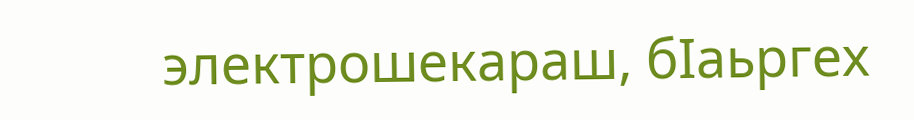электрошекараш, бIаьргех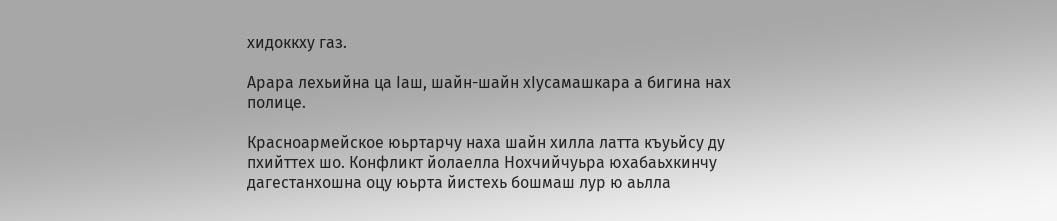хидоккху газ.

Арара лехьийна ца Iаш, шайн-шайн хIусамашкара а бигина нах полице.

Красноармейское юьртарчу наха шайн хилла латта къуьйсу ду пхийттех шо. Конфликт йолаелла Нохчийчуьра юхабаьхкинчу дагестанхошна оцу юьрта йистехь бошмаш лур ю аьлла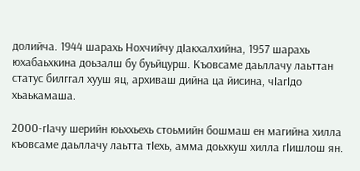долийча. 1944 шарахь Нохчийчу дIакхалхийна, 1957 шарахь юхабаьхкина доьзалш бу буьйцурш. Къовсаме даьллачу лаьттан статус билггал хууш яц, архиваш дийна ца йисина, чIагIдо хьаькамаша.

2000-гIачу шерийн юьххьехь стоьмийн бошмаш ен магийна хилла къовсаме даьллачу лаьтта тIехь, амма доьхкуш хилла гIишлош ян.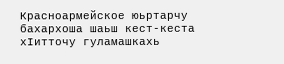Красноармейское юьртарчу бахархоша шаьш кест-кеста хIитточу гуламашкахь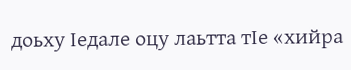доьху Iедале оцу лаьтта тIе «хийра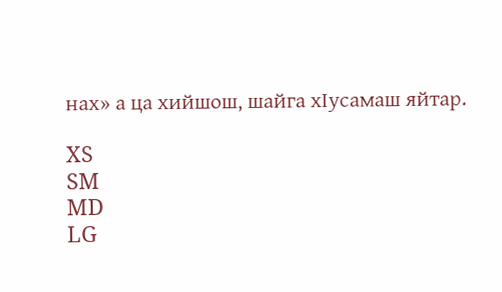нах» а ца хийшош, шайга хIусамаш яйтар.

XS
SM
MD
LG